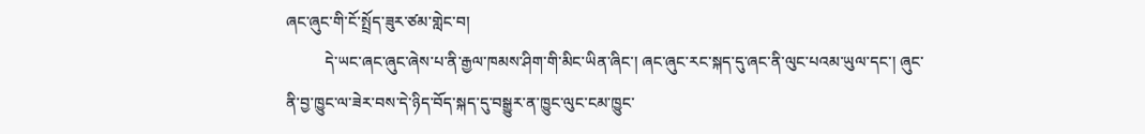ཞང་ཞུང་གི་ངོ་སྤྲོད་ཟུར་ཙམ་གླེང་བ།
          དེ་ཡང་ཞང་ཞུང་ཞེས་པ་ནི་རྒྱལ་ཁམས་ཤིག་གི་མིང་ཡིན་ཞིང་། ཞང་ཞུང་རང་སྐད་དུ་ཞང་ནི་ལུང་པའམ་ཡུལ་དང་། ཞུང་ནི་བྱ་ཁྱུང་ལ་ཟེར་བས་དེ་ཉིད་བོད་སྐད་དུ་བསྒྱུར་ན་ཁྱུང་ལུང་ངམ་ཁྱུང་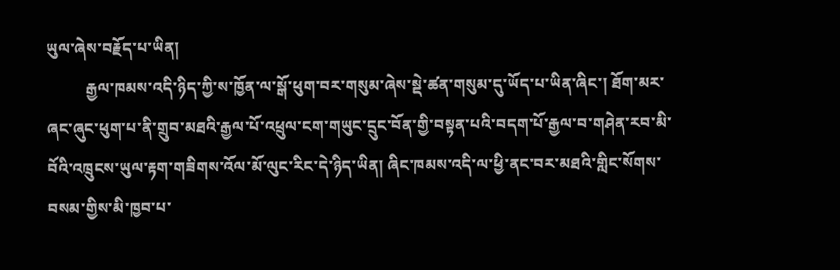ཡུལ་ཞེས་བརྗོད་པ་ཡིན།
          རྒྱལ་ཁམས་འདི་ཉིད་ཀྱི་ས་ཁྱོན་ལ་སྒོ་ཕུག་བར་གསུམ་ཞེས་སྡེ་ཚན་གསུམ་དུ་ཡོད་པ་ཡིན་ཞིང་། ཐོག་མར་ཞང་ཞུང་ཕུག་པ་ནི་གྲུབ་མཐའི་རྒྱལ་པོ་འཕྲུལ་ངག་གཡུང་དྲུང་བོན་གྱི་བསྟན་པའི་བདག་པོ་རྒྱལ་བ་གཤེན་རབ་མི་བོའི་འཁྲུངས་ཡུལ་རྟག་གཟིགས་འོལ་མོ་ལུང་རིང་དེ་ཉིད་ཡིན། ཞིང་ཁམས་འདི་ལ་ཕྱི་ནང་བར་མཐའི་གླིང་སོགས་བསམ་གྱིས་མི་ཁྱབ་པ་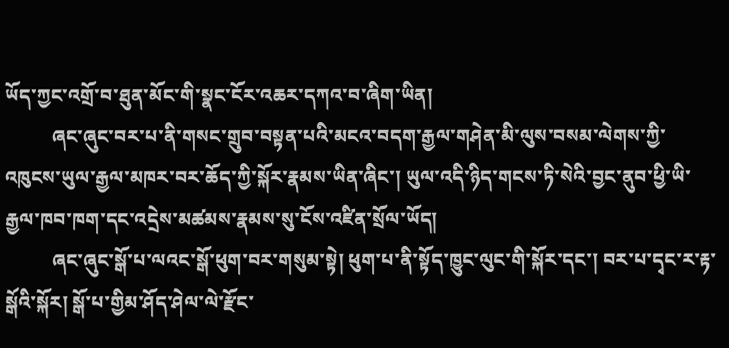ཡོད་ཀྱང་འགྲོ་བ་ཐུན་མོང་གི་སྣང་ངོར་འཆར་དཀའ་བ་ཞིག་ཡིན།
          ཞང་ཞུང་བར་པ་ནི་གསང་གྲུབ་བསྟན་པའི་མངའ་བདག་རྒྱལ་གཤེན་མི་ལུས་བསམ་ལེགས་ཀྱི་འཁུངས་ཡུལ་རྒྱལ་མཁར་བར་ཆོད་ཀྱི་སྐོར་རྣམས་ཡིན་ཞིང་། ཡུལ་འདི་ཉིད་གངས་ཏི་སེའི་བྱང་ནུབ་ཕྱི་ཡི་རྒྱལ་ཁབ་ཁག་དང་འདྲེས་མཚམས་རྣམས་སུ་ངོས་འཛིན་སྲོལ་ཡོད།
          ཞང་ཞུང་སྒོ་པ་ལའང་སྒོ་ཕུག་བར་གསུམ་སྟེ། ཕུག་པ་ནི་སྟོད་ཁྱུང་ལུང་གི་སྐོར་དང་། བར་པ་དྭང་ར་རྟ་སྒོའི་སྐོར། སྒོ་པ་གྱིམ་ཤོད་ཤེལ་ལེ་རྫོང་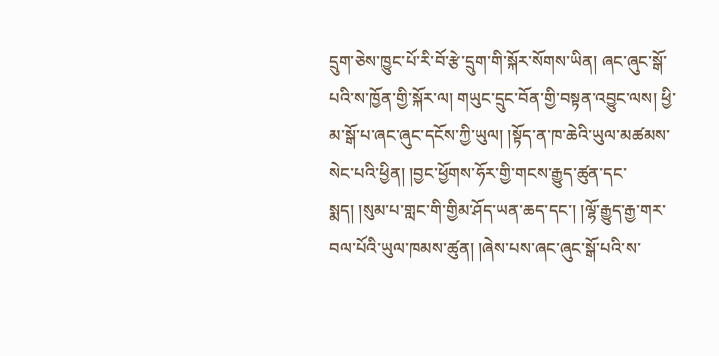དྲུག་ཅེས་ཁྱུང་པོ་རི་བོ་རྩེ་དྲུག་གི་སྐོར་སོགས་ཡིན། ཞང་ཞུང་སྒོ་པའི་ས་ཁྱོན་གྱི་སྐོར་ལ། གཡུང་དྲུང་བོན་གྱི་བསྟན་འབྱུང་ལས། ཕྱི་མ་སྒོ་པ་ཞང་ཞུང་དངོས་ཀྱི་ཡུལ། །སྟོད་ན་ཁ་ཆེའི་ཡུལ་མཚམས་སེང་པའི་ཕྱིན། །བྱང་ཕྱོགས་ཧོར་གྱི་གངས་རྒྱུད་ཚུན་དང་སྨད། །སུམ་པ་གླང་གི་གྱིམ་ཤོད་ཡན་ཆད་དང་། །ལྷོ་རྒྱུད་རྒྱ་གར་བལ་པོའི་ཡུལ་ཁམས་ཚུན། །ཞེས་པས་ཞང་ཞུང་སྒོ་པའི་ས་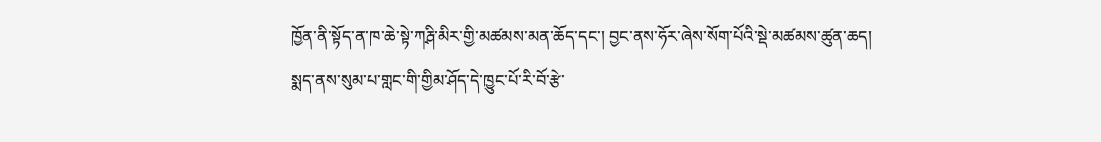ཁྱོན་ནི་སྟོད་ན་ཁ་ཆེ་སྟེ་ཀརྴི་མིར་གྱི་མཚམས་མན་ཆོད་དང་། བྱང་ནས་ཧོར་ཞེས་སོག་པོའི་སྡེ་མཚམས་ཚུན་ཆད། སྨད་ནས་སུམ་པ་གླང་གི་གྱིམ་ཤོད་དེ་ཁྱུང་པོ་རི་བོ་རྩེ་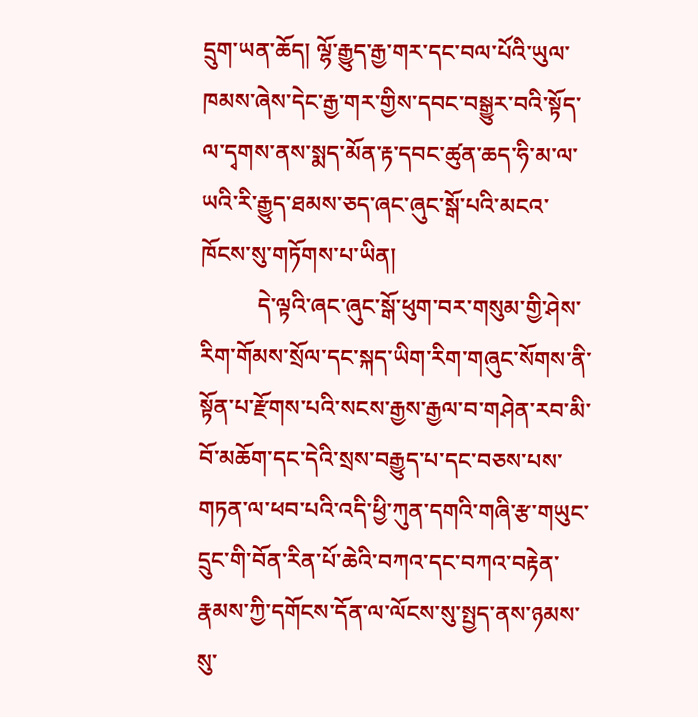དྲུག་ཡན་ཆོད། ལྷོ་རྒྱུད་རྒྱ་གར་དང་བལ་པོའི་ཡུལ་ཁམས་ཞེས་དེང་རྒྱ་གར་གྱིས་དབང་བསྒྱུར་བའི་སྟོད་ལ་དྭགས་ནས་སྨད་མོན་རྟ་དབང་ཚུན་ཆད་ཧི་མ་ལ་ཡའི་རི་རྒྱུད་ཐམས་ཅད་ཞང་ཞུང་སྒོ་པའི་མངའ་ཁོངས་སུ་གཏོགས་པ་ཡིན།
          དེ་ལྟའི་ཞང་ཞུང་སྒོ་ཕུག་བར་གསུམ་གྱི་ཤེས་རིག་གོམས་སྲོལ་དང་སྐད་ཡིག་རིག་གཞུང་སོགས་ནི་སྟོན་པ་རྫོགས་པའི་སངས་རྒྱས་རྒྱལ་བ་གཤེན་རབ་མི་བོ་མཆོག་དང་དེའི་སྲས་བརྒྱུད་པ་དང་བཅས་པས་གཏན་ལ་ཕབ་པའི་འདི་ཕྱི་ཀུན་དགའི་གཞི་རྩ་གཡུང་དྲུང་གི་བོན་རིན་པོ་ཆེའི་བཀའ་དང་བཀའ་བརྟེན་རྣམས་ཀྱི་དགོངས་དོན་ལ་ལོངས་སུ་སྤྱད་ནས་ཉམས་སུ་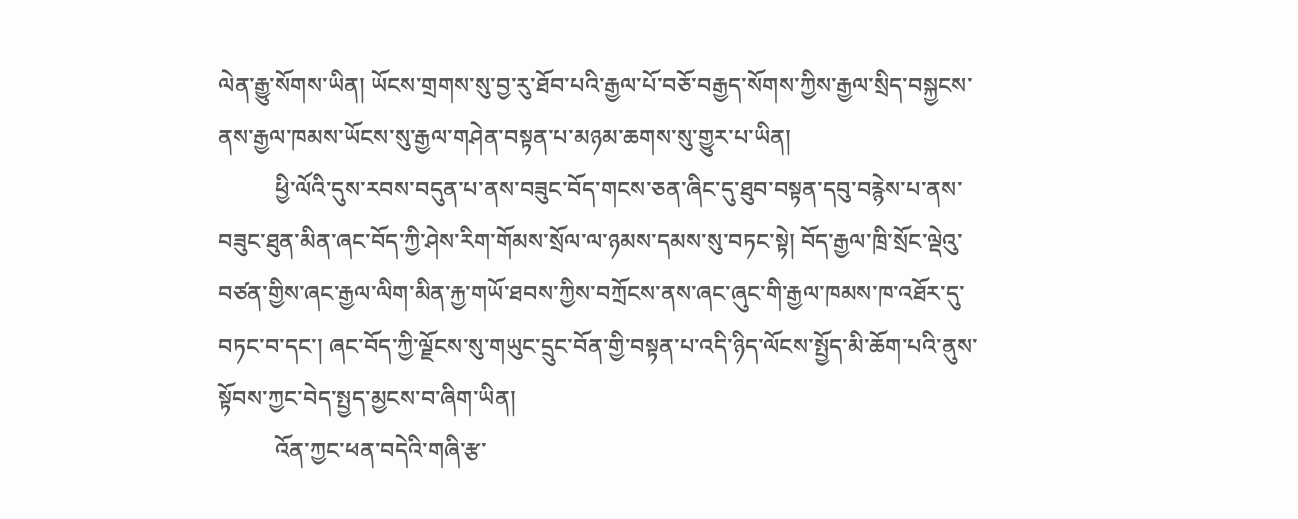ལེན་རྒྱུ་སོགས་ཡིན། ཡོངས་གྲགས་སུ་བྱ་རུ་ཐོབ་པའི་རྒྱལ་པོ་བཅོ་བརྒྱད་སོགས་ཀྱིས་རྒྱལ་སྲིད་བསྐྱངས་ནས་རྒྱལ་ཁམས་ཡོངས་སུ་རྒྱལ་གཤེན་བསྟན་པ་མཉམ་ཆགས་སུ་གྱུར་པ་ཡིན།
          ཕྱི་ལོའི་དུས་རབས་བདུན་པ་ནས་བཟུང་བོད་གངས་ཅན་ཞིང་དུ་ཐུབ་བསྟན་དབུ་བརྙེས་པ་ནས་བཟུང་ཐུན་མིན་ཞང་བོད་ཀྱི་ཤེས་རིག་གོམས་སྲོལ་ལ་ཉམས་དམས་སུ་བཏང་སྟེ། བོད་རྒྱལ་ཁྲི་སྲོང་ལྡེའུ་བཙན་གྱིས་ཞང་རྒྱལ་ལིག་མིན་རྐྱ་གཡོ་ཐབས་ཀྱིས་བཀྲོངས་ནས་ཞང་ཞུང་གི་རྒྱལ་ཁམས་ཁ་འཐོར་དུ་བཏང་བ་དང་། ཞང་བོད་ཀྱི་ལྗོངས་སུ་གཡུང་དྲུང་བོན་གྱི་བསྟན་པ་འདི་ཉིད་ལོངས་སྤྱོད་མི་ཆོག་པའི་ནུས་སྟོབས་ཀྱང་བེད་སྤྱད་མྱངས་བ་ཞིག་ཡིན།
          འོན་ཀྱང་ཕན་བདེའི་གཞི་རྩ་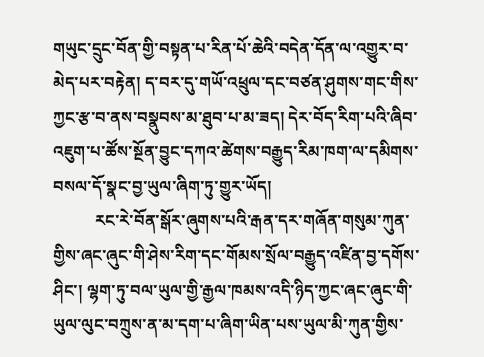གཡུང་དྲུང་བོན་གྱི་བསྟན་པ་རིན་པོ་ཆེའི་བདེན་དོན་ལ་འགྱུར་བ་མེད་པར་བརྟེན། ད་བར་དུ་གཡོ་འཕྲུལ་དང་བཙན་ཤུགས་གང་གིས་ཀྱང་རྩ་བ་ནས་བསྣུབས་མ་ཐུབ་པ་མ་ཟད། དེར་བོད་རིག་པའི་ཞིབ་འཇུག་པ་ཚོས་སྔོན་བྱུང་དཀའ་ཚེགས་བརྒྱུད་རིམ་ཁག་ལ་དམིགས་བསལ་དོ་སྣང་བྱ་ཡུལ་ཞིག་ཏུ་གྱུར་ཡོད།
          རང་རེ་བོན་སྒོར་ཞུགས་པའི་རྒན་དར་གཞོན་གསུམ་ཀུན་གྱིས་ཞང་ཞུང་གི་ཤེས་རིག་དང་གོམས་སྲོལ་བརྒྱུད་འཛིན་བྱ་དགོས་ཤིང་། ལྷག་ཏུ་བལ་ཡུལ་གྱི་རྒྱལ་ཁམས་འདི་ཉིད་ཀྱང་ཞང་ཞུང་གི་ཡུལ་ལུང་བཀྲུས་ན་མ་དག་པ་ཞིག་ཡིན་པས་ཡུལ་མི་ཀུན་གྱིས་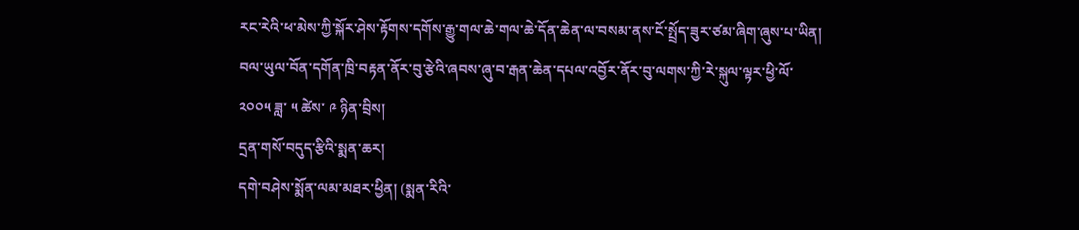རང་རེའི་ཕ་མེས་ཀྱི་སྐོར་ཤེས་རྟོགས་དགོས་རྒྱུ་གལ་ཆེ་གལ་ཆེ་དོན་ཆེན་ལ་བསམ་ནས་ངོ་སྤྲོད་ཟུར་ཙམ་ཞིག་ཞུས་པ་ཡིན།
བལ་ཡུལ་བོན་དགོན་ཁྲི་བརྟན་ནོར་བུ་རྩེའི་ཞབས་ཞུ་བ་རྒན་ཆེན་དཔལ་འབྱོར་ནོར་བུ་ལགས་ཀྱི་རེ་སྐུལ་ལྟར་ཕྱི་ལོ་ ༢༠༠༥ ཟླ་ ༥ ཚེས་ ༩ ཉིན་བྲིས།
དྲན་གསོ་བདུད་རྩིའི་སྨན་ཆར།
དགེ་བཤེས་སྨོན་ལམ་མཐར་ཕྱིན། (སྨན་རིའི་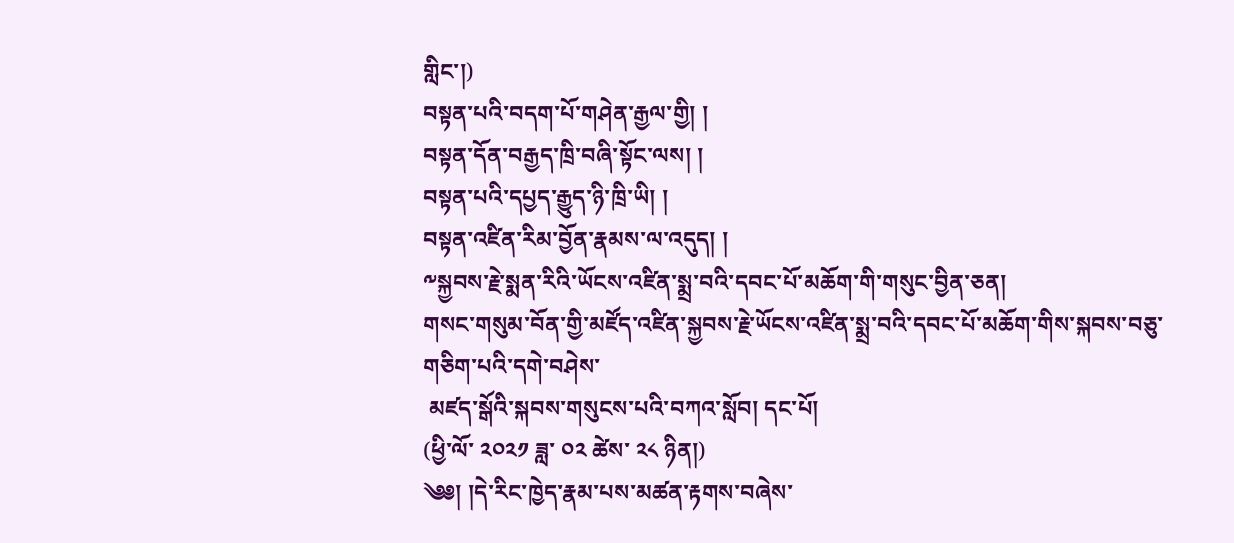གླིང་།)
བསྟན་པའི་བདག་པོ་གཤེན་རྒྱལ་གྱི། །
བསྟན་དོན་བརྒྱད་ཁྲི་བཞི་སྟོང་ལས། །
བསྟན་པའི་དཔྱད་རྒྱུད་ཉི་ཁྲི་ཡི། །
བསྟན་འཛིན་རིམ་བྱོན་རྣམས་ལ་འདུད། །
༸སྐྱབས་རྗེ་སྨན་རིའི་ཡོངས་འཛིན་སྨྲ་བའི་དབང་པོ་མཆོག་གི་གསུང་བྱིན་ཅན།
གསང་གསུམ་བོན་གྱི་མཛོད་འཛིན་སྐྱབས་རྗེ་ཡོངས་འཛིན་སྨྲ་བའི་དབང་པོ་མཆོག་གིས་སྐབས་བཅུ་གཅིག་པའི་དགེ་བཤེས་
 མཛད་སྒོའི་སྐབས་གསུངས་པའི་བཀའ་སློབ། དང་པོ།
(ཕྱི་ལོ་ ༢༠༢༡ ཟླ་ ༠༢ ཚེས་ ༢༨ ཉིན།)
༄༅། །དེ་རིང་ཁྱེད་རྣམ་པས་མཚན་རྟགས་བཞེས་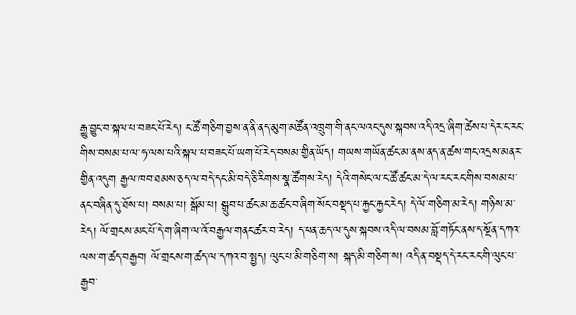རྒྱུ་བྱུང་བ་སྐལ་པ་བཟང་པོ་རེད། ང་ཚོ་གཅིག་བྱས་ན་ནི་ནད་མུག་མཚོན་འཁྲུག་གི་ནང་ལའང་དུས་སྐབས་འདི་འདྲ་ཞིག་ཚེས་པ་དེར་ང་རང་གིས་བསམ་པ་ལ་ཧ་ལས་པའི་སྐལ་པ་བཟང་པོ་ཡག་པོ་རེད་བསམ་གྱིན་ཡོད། གཡས་གཡོན་ཚང་མ་ནས་ནད་ན་ཚས་གང་འདྲས་མནར་གྱིན་འདུག རྒྱལ་ཁབ་ཐམས་ཅད་ལ་བདེ་དང་མི་བདེ་ཅི་རིགས་སྣ་ཚོགས་རེད། དེའི་གསེང་ལ་ང་ཚོ་ཚང་མ་དེ་ལ་རང་རང་གིས་བསམ་པ་ནང་བཞིན་དུ་ཐོས་པ། བསམ་པ། སྒོམ་པ། སྒྲུབ་པ་ཚང་མ་ཆ་ཚང་བ་ཞིག་སོང་བསྡད་པ་རྐྱང་རྐྱང་རེད། དེ་ལོ་གཅིག་མ་རེད། གཉིས་མ་རེད། ལོ་གྲངས་མང་པོ་དེ་ག་ཞིག་ལ་འོ་བརྒྱལ་གནང་ཚར་བ་རེད། ད་ཕན་ཆད་ལ་དུས་སྐབས་འདི་ལ་བསམ་བློ་གཏོང་ནས་ད་སྔོན་དཀའ་ལས་ག་ཚད་བརྒྱབ། ལོ་གྲངས་ག་ཚད་ལ་དཀའ་བ་སྤྱད། ལུང་པ་མི་གཅིག་ས། སྐད་མི་གཅིག་ས། འདི་ན་བསྡད་དེ་རང་རང་གི་ལུང་པ་རྒྱབ་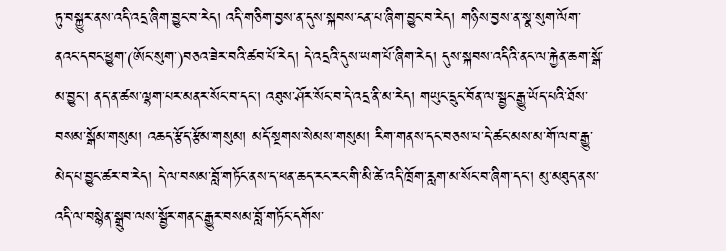ཏུ་བསྐྱུར་ནས་འདི་འདྲ་ཞིག་བྱུང་བ་རེད། འདི་གཅིག་བྱས་ན་དུས་སྐབས་ངན་པ་ཞིག་བྱུང་བ་རེད། གཉིས་བྱས་ན་སྣ་སུག་ལོག་ནའང་དབང་ཕྱུག་(ཨོང་སུག་)བཅའ་ཟེར་བའི་ཚབ་པོ་རེད། དེ་འདྲའི་དུས་ཡག་པོ་ཞིག་རེད། དུས་སྐབས་འདིའི་ནང་ལ་རྐྱེན་ཆག་སྒོ་མ་བྱུང་། ནད་ན་ཚས་ལྷག་པར་མནར་སོང་བ་དང་། འཐུས་ཤོར་སོང་བ་དེ་འདྲ་ནི་མ་རེད། གཡུང་དྲུང་བོན་ལ་སྦྱང་རྒྱུ་ཡོད་པའི་ཐོས་བསམ་སྒོམ་གསུམ། འཆད་རྩོད་རྩོམ་གསུམ། མདོ་སྔགས་སེམས་གསུམ། རིག་གནས་དང་བཅས་པ་དེ་ཚང་མས་མ་གོ་ལབ་རྒྱུ་མེད་པ་བྱུང་ཚར་བ་རེད། དེ་ལ་བསམ་བློ་གཏོང་ནས་ད་ཕན་ཆད་རང་རང་གི་མི་ཚེ་འདི་ཁྲོག་རླག་མ་སོང་བ་ཞིག་དང་། མུ་མཐུད་ནས་འདི་ལ་བསྙེན་སྒྲུབ་ལས་སྦྱོར་གནང་རྒྱུར་བསམ་བློ་གཏོང་དགོས་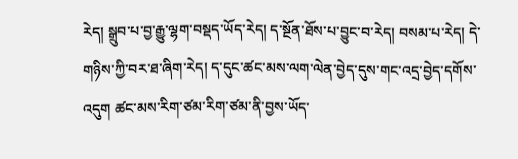རེད། སྒྲུབ་པ་བྱ་རྒྱུ་ལྷག་བསྡད་ཡོད་རེད། ད་སྔོན་ཐོས་པ་བྱུང་བ་རེད། བསམ་པ་རེད། དེ་གཉིས་ཀྱི་བར་ཐ་ཞིག་རེད། ད་དུང་ཚང་མས་ལག་ལེན་བྱེད་དུས་གང་འདྲ་བྱེད་དགོས་འདུག ཚང་མས་རིག་ཙམ་རིག་ཙམ་ནི་བྱས་ཡོད་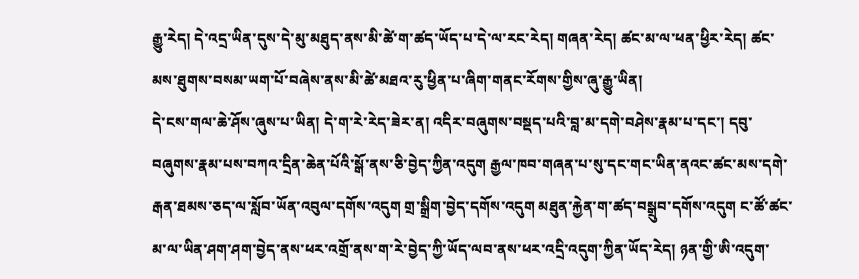རྒྱུ་རེད། དེ་འདྲ་ཡིན་དུས་དེ་མུ་མཐུད་ནས་མི་ཚེ་ག་ཚད་ཡོད་པ་དེ་ལ་རང་རེད། གཞན་རེད། ཚང་མ་ལ་ཕན་ཕྱིར་རེད། ཚང་མས་ཐུགས་བསམ་ཡག་པོ་བཞེས་ནས་མི་ཚེ་མཐའ་རུ་ཕྱིན་པ་ཞིག་གནང་རོགས་གྱིས་ཞུ་རྒྱུ་ཡིན།
དེ་ངས་གལ་ཆེ་ཤོས་ཞུས་པ་ཡིན། དེ་ག་རེ་རེད་ཟེར་ན། འདིར་བཞུགས་བསྡད་པའི་བླ་མ་དགེ་བཤེས་རྣམ་པ་དང་། དབུ་བཞུགས་རྣམ་པས་བཀའ་དྲིན་ཆེན་པོའི་སྒོ་ནས་ཅི་བྱེད་ཀྱིན་འདུག རྒྱལ་ཁབ་གཞན་པ་སུ་དང་གང་ཡིན་ནའང་ཚང་མས་དགེ་རྒན་ཐམས་ཅད་ལ་སློབ་ཡོན་འབུལ་དགོས་འདུག གྲ་སྒྲིག་བྱེད་དགོས་འདུག མཐུན་རྐྱེན་ག་ཚད་བསྒྲུབ་དགོས་འདུག ང་ཚོ་ཚང་མ་ལ་ཡིན་ཤག་ཤག་བྱེད་ནས་ཕར་འགྲོ་ནས་ག་རེ་བྱེད་ཀྱི་ཡོད་ལབ་ནས་ཕར་འདྲི་འདུག་ཀྱིན་ཡོད་རེད། ཉན་གྱི་ཨི་འདུག་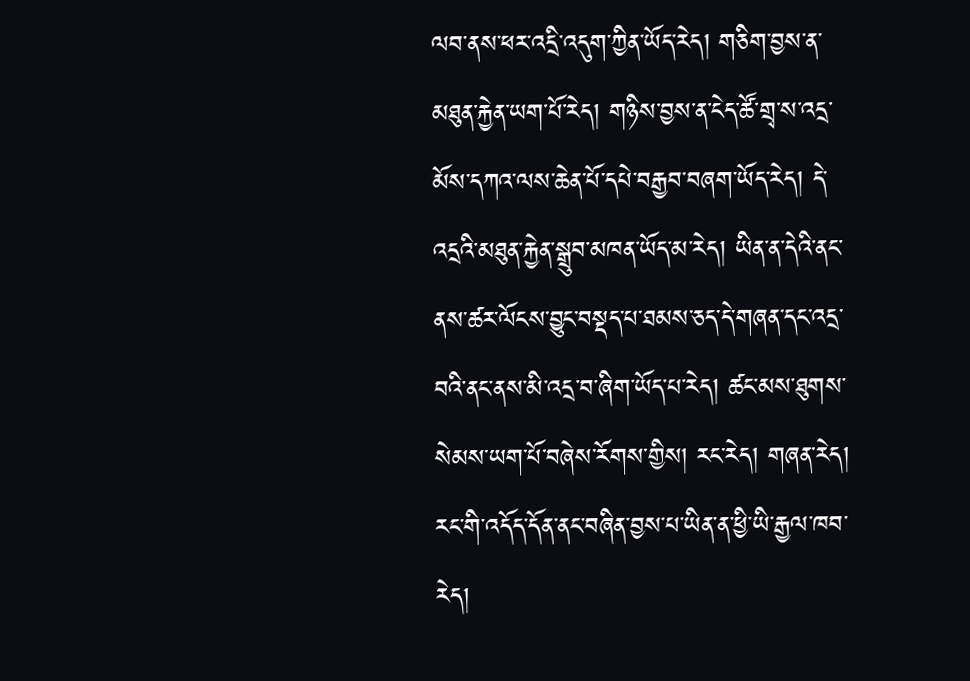ལབ་ནས་ཕར་འདྲི་འདུག་ཀྱིན་ཡོད་རེད། གཅིག་བྱས་ན་མཐུན་རྐྱེན་ཡག་པོ་རེད། གཉིས་བྱས་ན་ངེད་ཚོ་གྲྭ་ས་འདྲ་མོས་དཀའ་ལས་ཆེན་པོ་དཔེ་བརྒྱབ་བཞག་ཡོད་རེད། དེ་འདྲའི་མཐུན་རྐྱེན་སྒྲུབ་མཁན་ཡོད་མ་རེད། ཡིན་ན་དེའི་ནང་ནས་ཚར་ལོངས་བྱུང་བསྡད་པ་ཐམས་ཅད་དེ་གཞན་དང་འདྲ་བའི་ནང་ནས་མི་འདྲ་བ་ཞིག་ཡོད་པ་རེད། ཚང་མས་ཐུགས་སེམས་ཡག་པོ་བཞེས་རོགས་གྱིས། རང་རེད། གཞན་རེད། རང་གི་འདོད་དོན་ནང་བཞིན་བྱས་པ་ཡིན་ན་ཕྱི་ཡི་རྒྱལ་ཁབ་རེད།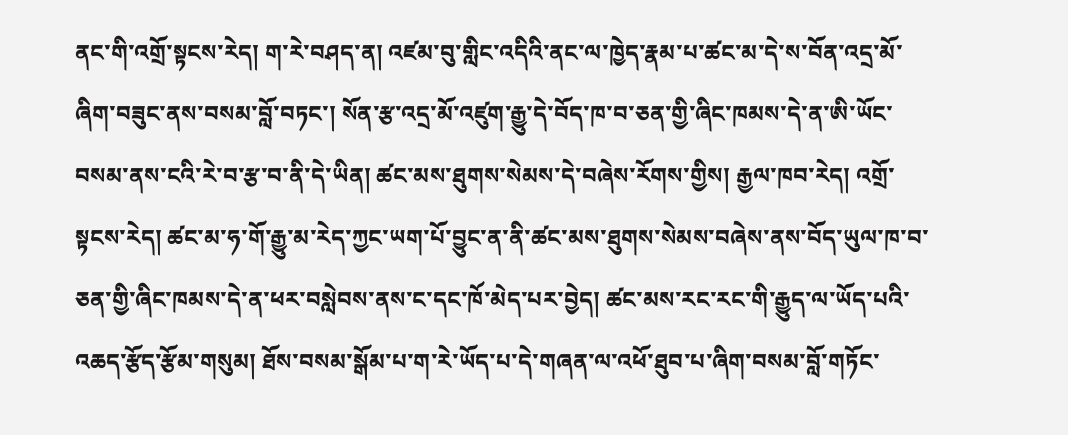ནང་གི་འགྲོ་སྟངས་རེད། ག་རེ་བཤད་ན། འཛམ་བུ་གླིང་འདིའི་ནང་ལ་ཁྱེད་རྣམ་པ་ཚང་མ་དེ་ས་བོན་འདྲ་མོ་ཞིག་བཟུང་ནས་བསམ་བློ་བཏང་། སོན་རྩ་འདྲ་མོ་འཛུག་རྒྱུ་དེ་བོད་ཁ་བ་ཅན་གྱི་ཞིང་ཁམས་དེ་ན་ཨི་ཡོང་བསམ་ནས་ངའི་རེ་བ་རྩ་བ་ནི་དེ་ཡིན། ཚང་མས་ཐུགས་སེམས་དེ་བཞེས་རོགས་གྱིས། རྒྱལ་ཁབ་རེད། འགྲོ་སྟངས་རེད། ཚང་མ་ཧ་གོ་རྒྱུ་མ་རེད་ཀྱང་ཡག་པོ་བྱུང་ན་ནི་ཚང་མས་ཐུགས་སེམས་བཞེས་ནས་བོད་ཡུལ་ཁ་བ་ཅན་གྱི་ཞིང་ཁམས་དེ་ན་ཕར་བསླེབས་ནས་ང་དང་ཁོ་མེད་པར་བྱེད། ཚང་མས་རང་རང་གི་རྒྱུད་ལ་ཡོད་པའི་འཆད་རྩོད་རྩོམ་གསུམ། ཐོས་བསམ་སྒོམ་པ་ག་རེ་ཡོད་པ་དེ་གཞན་ལ་འཕོ་ཐུབ་པ་ཞིག་བསམ་བློ་གཏོང་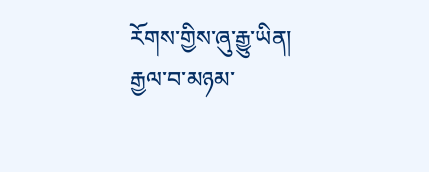རོགས་གྱིས་ཞུ་རྒྱུ་ཡིན། རྒྱལ་བ་མཉམ་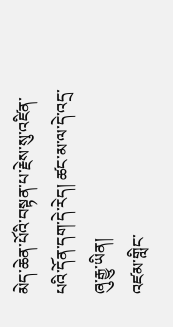མེད་ཆེན་པོའི་བསྟན་པ་རྗེས་སུ་འཛིན་པའི་དོན་དག་དེ་རེད། ཚང་མ་ལ་དེ་འདྲ་ཞུ་རྒྱུ་ཡིན།
འཛམ་གླིང་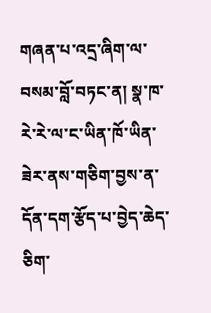གཞན་པ་འདྲ་ཞིག་ལ་བསམ་བློ་བཏང་ན། སྣ་ཁ་རེ་རེ་ལ་ང་ཡིན་ཁོ་ཡིན་ཟེར་ནས་གཅིག་བྱས་ན་དོན་དག་རྩོད་པ་བྱེད་ཆེད་ཅིག་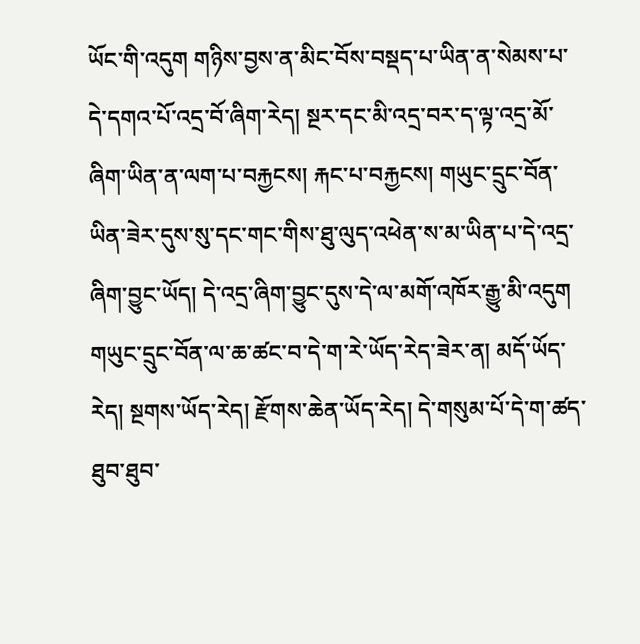ཡོང་གི་འདུག གཉིས་བྱས་ན་མིང་བོས་བསྡད་པ་ཡིན་ན་སེམས་པ་དེ་དགའ་པོ་འདྲ་བོ་ཞིག་རེད། སྔར་དང་མི་འདྲ་བར་ད་ལྟ་འདྲ་མོ་ཞིག་ཡིན་ན་ལག་པ་བརྐྱངས། རྐང་པ་བརྐྱངས། གཡུང་དྲུང་བོན་ཡིན་ཟེར་དུས་སུ་དང་གང་གིས་ཐུ་ལུད་འཕེན་ས་མ་ཡིན་པ་དེ་འདྲ་ཞིག་བྱུང་ཡོད། དེ་འདྲ་ཞིག་བྱུང་དུས་དེ་ལ་མགོ་འཁོར་རྒྱུ་མི་འདུག གཡུང་དྲུང་བོན་ལ་ཆ་ཚང་བ་དེ་ག་རེ་ཡོད་རེད་ཟེར་ན། མདོ་ཡོད་རེད། སྔགས་ཡོད་རེད། རྫོགས་ཆེན་ཡོད་རེད། དེ་གསུམ་པོ་དེ་ག་ཚད་ཐུབ་ཐུབ་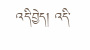འདི་བྱེད། འདི་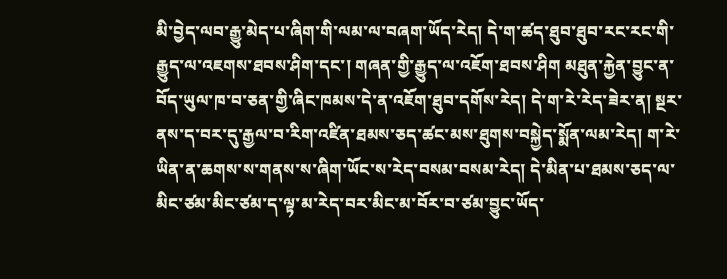མི་བྱེད་ལབ་རྒྱུ་མེད་པ་ཞིག་གི་ལམ་ལ་བཞག་ཡོད་རེད། དེ་ག་ཚད་ཐུབ་ཐུབ་རང་རང་གི་རྒྱུད་ལ་འཇགས་ཐབས་ཤིག་དང་། གཞན་གྱི་རྒྱུད་ལ་འཇོག་ཐབས་ཤིག མཐུན་རྐྱེན་བྱུང་ན་བོད་ཡུལ་ཁ་བ་ཅན་གྱི་ཞིང་ཁམས་དེ་ན་འཇོག་ཐུབ་དགོས་རེད། དེ་ག་རེ་རེད་ཟེར་ན། སྔར་ནས་ད་བར་དུ་རྒྱལ་བ་རིག་འཛིན་ཐམས་ཅད་ཚང་མས་ཐུགས་བསྐྱེད་སྨོན་ལམ་རེད། ག་རེ་ཡིན་ན་ཆགས་ས་གནས་ས་ཞིག་ཡོང་ས་རེད་བསམ་བསམ་རེད། དེ་མིན་པ་ཐམས་ཅད་ལ་མིང་ཙམ་མིང་ཙམ་ད་ལྟ་མ་རེད་བར་མིང་མ་བོར་བ་ཙམ་བྱུང་ཡོད་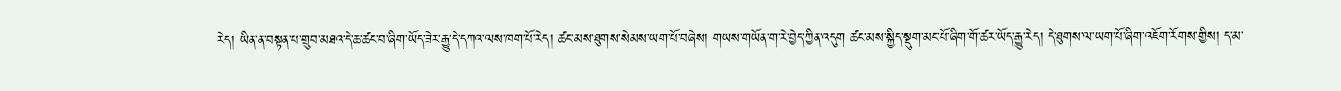རེད། ཡིན་ན་བསྟན་པ་གྲུབ་མཐའ་དེ་ཆ་ཚང་བ་ཞིག་ཡོད་ཟེར་རྒྱུ་དེ་དཀའ་ལས་ཁག་པོ་རེད། ཚང་མས་ཐུགས་སེམས་ཡག་པོ་བཞེས། གཡས་གཡོན་ག་རེ་བྱེད་ཀྱིན་འདུག ཚང་མས་སྐྱིད་སྡུག་མང་པོ་ཞིག་གོ་ཚར་ཡོད་རྒྱུ་རེད། དེ་ཐུགས་ལ་ཡག་པོ་ཞིག་འཇོག་རོགས་གྱིས། ད་མ་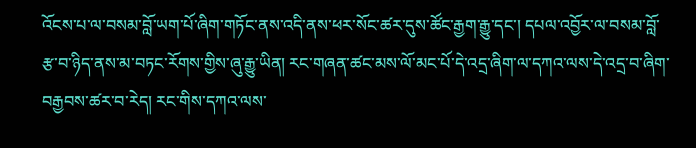འོངས་པ་ལ་བསམ་བློ་ཡག་པོ་ཞིག་གཏོང་ནས་འདི་ནས་ཕར་སོང་ཚར་དུས་ཚོང་རྒྱག་རྒྱུ་དང་། དཔལ་འབྱོར་ལ་བསམ་བློ་རྩ་བ་ཉིད་ནས་མ་བཏང་རོགས་གྱིས་ཞུ་རྒྱུ་ཡིན། རང་གཞན་ཚང་མས་ལོ་མང་པོ་དེ་འདྲ་ཞིག་ལ་དཀའ་ལས་དེ་འདྲ་བ་ཞིག་བརྒྱབས་ཚར་བ་རེད། རང་གིས་དཀའ་ལས་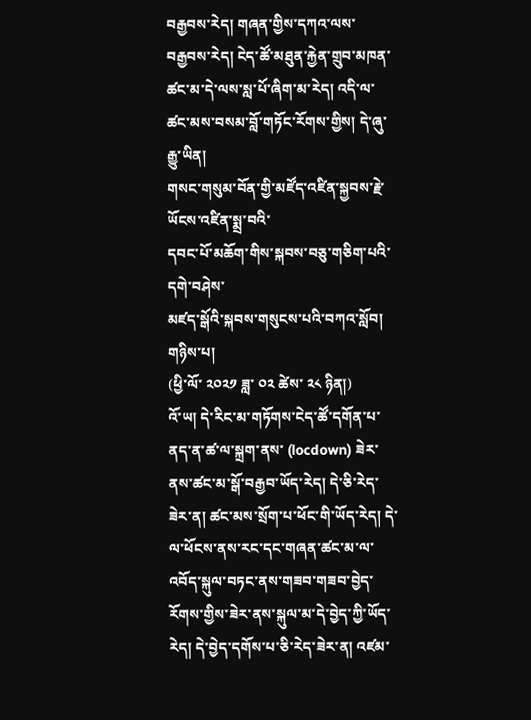བརྒྱབས་རེད། གཞན་གྱིས་དཀའ་ལས་བརྒྱབས་རེད། ངེད་ཚོ་མཐུན་རྐྱེན་གྲུབ་མཁན་ཚང་མ་དེ་ལས་སླ་པོ་ཞིག་མ་རེད། འདི་ལ་ཚང་མས་བསམ་བློ་གཏོང་རོགས་གྱིས། དེ་ཞུ་རྒྱུ་ཡིན།
གསང་གསུམ་བོན་གྱི་མཛོད་འཛིན་སྐྱབས་རྗེ་ཡོངས་འཛིན་སྨྲ་བའི་
དབང་པོ་མཆོག་གིས་སྐབས་བཅུ་གཅིག་པའི་དགེ་བཤེས་
མཛད་སྒོའི་སྐབས་གསུངས་པའི་བཀའ་སློབ། གཉིས་པ།
(ཕྱི་ལོ་ ༢༠༢༡ ཟླ་ ༠༢ ཚེས་ ༢༨ ཉིན།)
འོ་ཡ། དེ་རིང་མ་གཏོགས་ངེད་ཚོ་དགོན་པ་ནད་ན་ཚ་ལ་སྐྲག་ནས་ (locdown) ཟེར་ནས་ཚང་མ་སྒོ་བརྒྱབ་ཡོད་རེད། དེ་ཅི་རེད་ཟེར་ན། ཚང་མས་སྲོག་པ་ཕོང་གི་ཡོད་རེད། དེ་ལ་ཕོངས་ནས་རང་དང་གཞན་ཚང་མ་ལ་འབོད་སྐུལ་བཏང་ནས་གཟབ་གཟབ་བྱེད་རོགས་གྱིས་ཟེར་ནས་སྐུལ་མ་དེ་བྱེད་ཀྱི་ཡོད་རེད། དེ་བྱེད་དགོས་པ་ཅི་རེད་ཟེར་ན། འཛམ་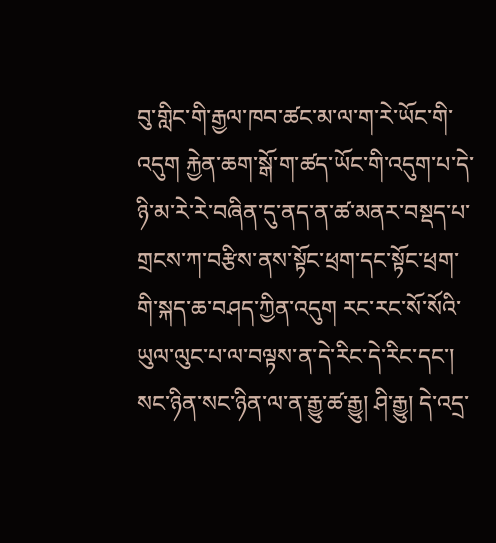བུ་གླིང་གི་རྒྱལ་ཁབ་ཚང་མ་ལ་ག་རེ་ཡོང་གི་འདུག རྐྱེན་ཆག་སྒོ་ག་ཚད་ཡོང་གི་འདུག་པ་དེ་ཉི་མ་རེ་རེ་བཞིན་དུ་ནད་ན་ཚ་མནར་བསྡད་པ་གྲངས་ཀ་བརྩིས་ནས་སྟོང་ཕྲག་དང་སྟོང་ཕྲག་གི་སྐད་ཆ་བཤད་ཀྱིན་འདུག རང་རང་སོ་སོའི་ཡུལ་ལུང་པ་ལ་བལྟས་ན་དེ་རིང་དེ་རིང་དང་། སང་ཉིན་སང་ཉིན་ལ་ན་རྒྱུ་ཚ་རྒྱུ། ཤི་རྒྱུ། དེ་འདྲ་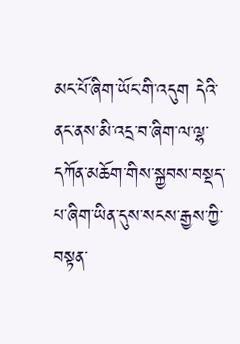མང་པོ་ཞིག་ཡོང་གི་འདུག དེའི་ནང་ནས་མི་འདྲ་བ་ཞིག་ལ་ལྷ་དཀོན་མཆོག་གིས་སྐྱབས་བསྡད་པ་ཞིག་ཡིན་དུས་སངས་རྒྱས་ཀྱི་བསྟན་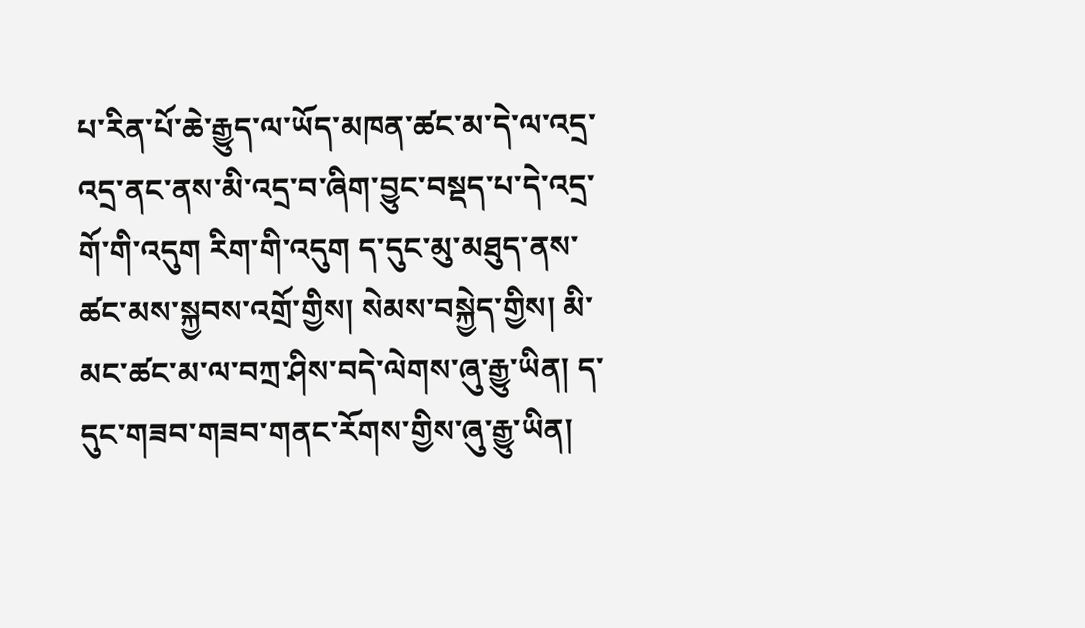པ་རིན་པོ་ཆེ་རྒྱུད་ལ་ཡོད་མཁན་ཚང་མ་དེ་ལ་འདྲ་འདྲ་ནང་ནས་མི་འདྲ་བ་ཞིག་བྱུང་བསྡད་པ་དེ་འདྲ་གོ་གི་འདུག རིག་གི་འདུག ད་དུང་མུ་མཐུད་ནས་ཚང་མས་སྐྱབས་འགྲོ་གྱིས། སེམས་བསྐྱེད་གྱིས། མི་མང་ཚང་མ་ལ་བཀྲ་ཤིས་བདེ་ལེགས་ཞུ་རྒྱུ་ཡིན། ད་དུང་གཟབ་གཟབ་གནང་རོགས་གྱིས་ཞུ་རྒྱུ་ཡིན།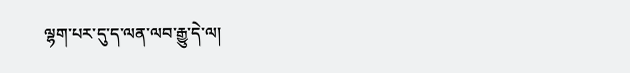ལྷག་པར་དུ་ད་ལན་ལབ་རྒྱུ་དེ་ལ།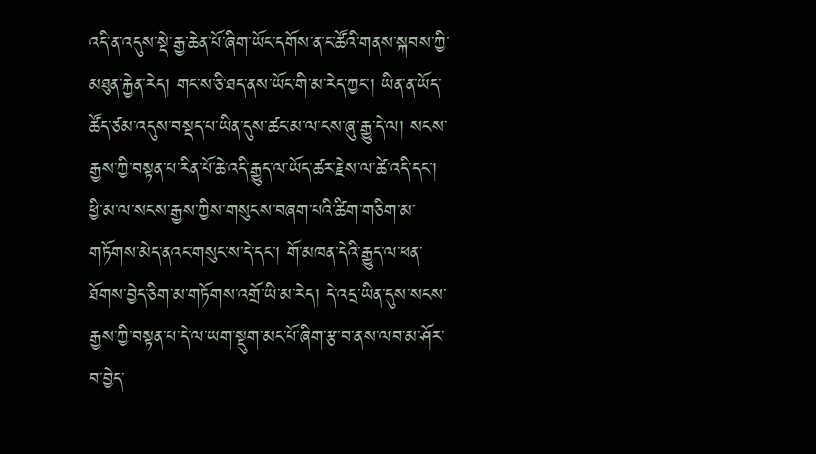འདི་ན་འདུས་སྡེ་རྒྱ་ཆེན་པོ་ཞིག་ཡོང་དགོས་ན་ང་ཚོའི་གནས་སྐབས་ཀྱི་མཐུན་རྐྱེན་རེད། གང་ས་ཅི་ཐད་ནས་ཡོང་གི་མ་རེད་ཀྱང་། ཡིན་ན་ཡོད་ཚོད་ཙམ་འདུས་བསྡད་པ་ཡིན་དུས་ཚང་མ་ལ་ངས་ཞུ་རྒྱུ་དེ་ལ། སངས་རྒྱས་ཀྱི་བསྟན་པ་རིན་པོ་ཆེ་འདི་རྒྱུད་ལ་ཡོད་ཚར་རྗེས་ལ་ཚེ་འདི་དང་། ཕྱི་མ་ལ་སངས་རྒྱས་ཀྱིས་གསུངས་བཞག་པའི་ཚིག་གཅིག་མ་གཏོགས་མེད་ནའང་གསུང་ས་དེ་དང་། གོ་མཁན་དེའི་རྒྱུད་ལ་ཕན་ཐོགས་བྱེད་ཅིག་མ་གཏོགས་འགྲོ་ཡི་མ་རེད། དེ་འདྲ་ཡིན་དུས་སངས་རྒྱས་ཀྱི་བསྟན་པ་དེ་ལ་ཡག་སྡུག་མང་པོ་ཞིག་རྩ་བ་ནས་ལབ་མ་ཤོར་བ་བྱེད་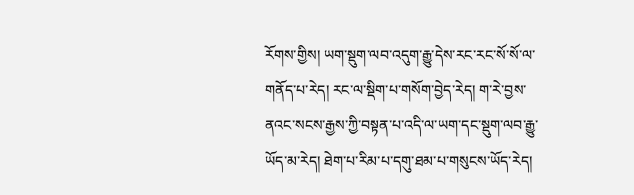རོགས་གྱིས། ཡག་སྡུག་ལབ་འདུག་རྒྱུ་དེས་རང་རང་སོ་སོ་ལ་གནོད་པ་རེད། རང་ལ་སྡིག་པ་གསོག་བྱེད་རེད། ག་རེ་བྱས་ནའང་སངས་རྒྱས་ཀྱི་བསྟན་པ་འདི་ལ་ཡག་དང་སྡུག་ལབ་རྒྱུ་ཡོད་མ་རེད། ཐེག་པ་རིམ་པ་དགུ་ཐམ་པ་གསུངས་ཡོད་རེད།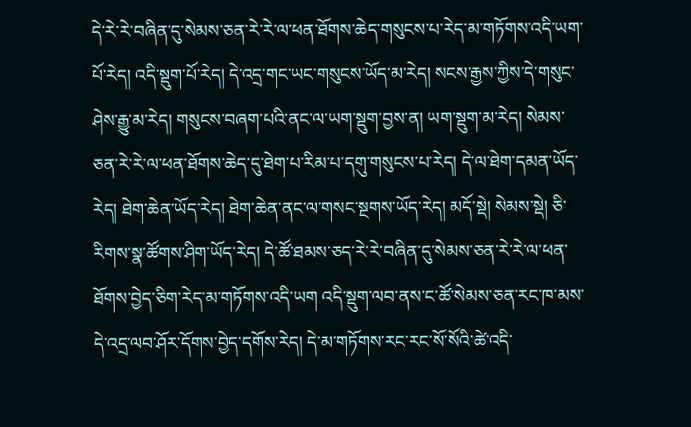དེ་རེ་རེ་བཞིན་དུ་སེམས་ཅན་རེ་རེ་ལ་ཕན་ཐོགས་ཆེད་གསུངས་པ་རེད་མ་གཏོགས་འདི་ཡག་པོ་རེད། འདི་སྡུག་པོ་རེད། དེ་འདྲ་གང་ཡང་གསུངས་ཡོད་མ་རེད། སངས་རྒྱས་ཀྱིས་དེ་གསུང་ཤེས་རྒྱུ་མ་རེད། གསུངས་བཞག་པའི་ནང་ལ་ཡག་སྡུག་བྱས་ན། ཡག་སྡུག་མ་རེད། སེམས་ཅན་རེ་རེ་ལ་ཕན་ཐོགས་ཆེད་དུ་ཐེག་པ་རིམ་པ་དགུ་གསུངས་པ་རེད། དེ་ལ་ཐེག་དམན་ཡོད་རེད། ཐེག་ཆེན་ཡོད་རེད། ཐེག་ཆེན་ནང་ལ་གསང་སྔགས་ཡོད་རེད། མདོ་སྡེ། སེམས་སྡེ། ཅི་རིགས་སྣ་ཚོགས་ཤིག་ཡོད་རེད། དེ་ཚོ་ཐམས་ཅད་རེ་རེ་བཞིན་དུ་སེམས་ཅན་རེ་རེ་ལ་ཕན་ཐོགས་བྱེད་ཅིག་རེད་མ་གཏོགས་འདི་ཡག འདི་སྡུག་ལབ་ནས་ང་ཚོ་སེམས་ཅན་རང་ཁ་མས་དེ་འདྲ་ལབ་ཤོར་དོགས་བྱེད་དགོས་རེད། དེ་མ་གཏོགས་རང་རང་སོ་སོའི་ཚེ་འདི་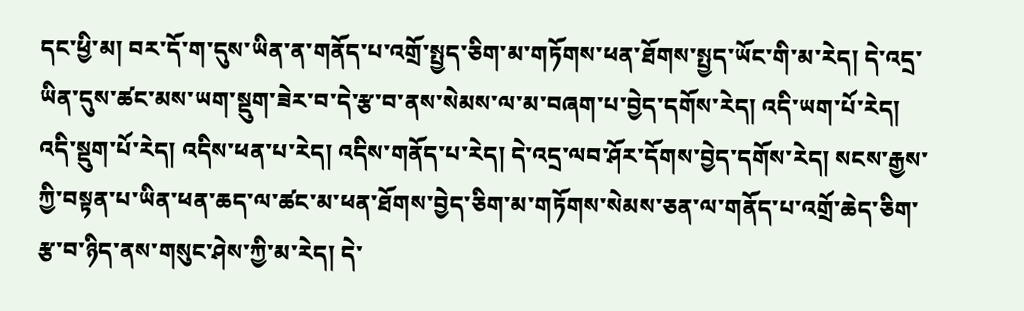དང་ཕྱི་མ། བར་དོ་ག་དུས་ཡིན་ན་གནོད་པ་འགྲོ་སྤྱད་ཅིག་མ་གཏོགས་ཕན་ཐོགས་སྤྱད་ཡོང་གི་མ་རེད། དེ་འདྲ་ཡིན་དུས་ཚང་མས་ཡག་སྡུག་ཟེར་བ་དེ་རྩ་བ་ནས་སེམས་ལ་མ་བཞག་པ་བྱེད་དགོས་རེད། འདི་ཡག་པོ་རེད། འདི་སྡུག་པོ་རེད། འདིས་ཕན་པ་རེད། འདིས་གནོད་པ་རེད། དེ་འདྲ་ལབ་ཤོར་དོགས་བྱེད་དགོས་རེད། སངས་རྒྱས་ཀྱི་བསྟན་པ་ཡིན་ཕན་ཆད་ལ་ཚང་མ་ཕན་ཐོགས་བྱེད་ཅིག་མ་གཏོགས་སེམས་ཅན་ལ་གནོད་པ་འགྲོ་ཆེད་ཅིག་རྩ་བ་ཉིད་ནས་གསུང་ཤེས་ཀྱི་མ་རེད། དེ་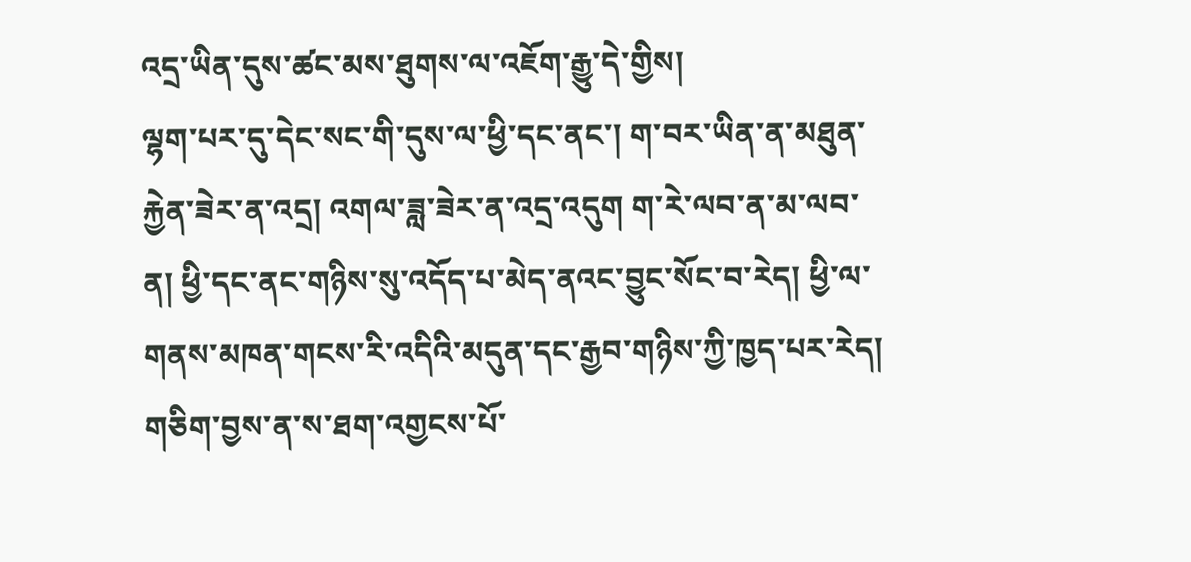འདྲ་ཡིན་དུས་ཚང་མས་ཐུགས་ལ་འཇོག་རྒྱུ་དེ་གྱིས།
ལྷག་པར་དུ་དེང་སང་གི་དུས་ལ་ཕྱི་དང་ནང་། ག་བར་ཡིན་ན་མཐུན་རྐྱེན་ཟེར་ན་འདྲ། འགལ་ཟླ་ཟེར་ན་འདྲ་འདུག ག་རེ་ལབ་ན་མ་ལབ་ན། ཕྱི་དང་ནང་གཉིས་སུ་འདོད་པ་མེད་ནའང་བྱུང་སོང་བ་རེད། ཕྱི་ལ་གནས་མཁན་གངས་རི་འདིའི་མདུན་དང་རྒྱབ་གཉིས་ཀྱི་ཁྱད་པར་རེད། གཅིག་བྱས་ན་ས་ཐག་འགྱངས་པོ་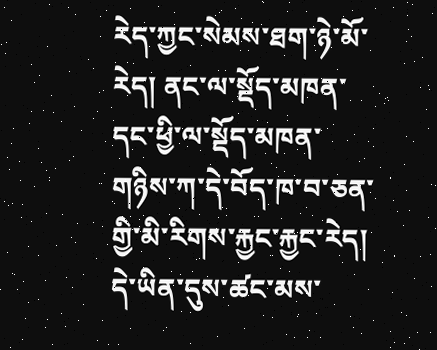རེད་ཀྱང་སེམས་ཐག་ཉེ་མོ་རེད། ནང་ལ་སྡོད་མཁན་དང་ཕྱི་ལ་སྡོད་མཁན་གཉིས་ཀ་དེ་བོད་ཁ་བ་ཅན་གྱི་མི་རིགས་རྐྱང་རྐྱང་རེད། དེ་ཡིན་དུས་ཚང་མས་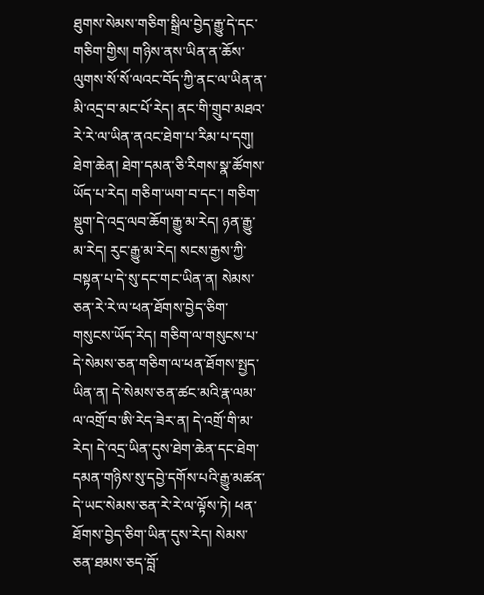ཐུགས་སེམས་གཅིག་སྒྲིལ་བྱེད་རྒྱུ་དེ་དང་གཅིག་གྱིས། གཉིས་ནས་ཡིན་ན་ཆོས་ལུགས་སོ་སོ་ལའང་བོད་ཀྱི་ནང་ལ་ཡིན་ན་མི་འདྲ་བ་མང་པོ་རེད། ནང་གི་གྲུབ་མཐའ་རེ་རེ་ལ་ཡིན་ནའང་ཐེག་པ་རིམ་པ་དགུ། ཐེག་ཆེན། ཐེག་དམན་ཅི་རིགས་སྣ་ཚོགས་ཡོད་པ་རེད། གཅིག་ཡག་བ་དང་། གཅིག་སྡུག་དེ་འདྲ་ལབ་ཆོག་རྒྱུ་མ་རེད། ཉན་རྒྱུ་མ་རེད། རུང་རྒྱུ་མ་རེད། སངས་རྒྱས་ཀྱི་བསྟན་པ་དེ་སུ་དང་གང་ཡིན་ན། སེམས་ཅན་རེ་རེ་ལ་ཕན་ཐོགས་བྱེད་ཅིག་གསུངས་ཡོད་རེད། གཅིག་ལ་གསུངས་པ་དེ་སེམས་ཅན་གཅིག་ལ་ཕན་ཐོགས་སྤྱད་ཡིན་ན། དེ་སེམས་ཅན་ཚང་མའི་རྣ་ལམ་ལ་འགྲོ་བ་ཨི་རེད་ཟེར་ན། དེ་འགྲོ་གི་མ་རེད། དེ་འདྲ་ཡིན་དུས་ཐེག་ཆེན་དང་ཐེག་དམན་གཉིས་སུ་དབྱེ་དགོས་པའི་རྒྱུ་མཚན་དེ་ཡང་སེམས་ཅན་རེ་རེ་ལ་ལྟོས་ཏེ། ཕན་ཐོགས་བྱེད་ཅིག་ཡིན་དུས་རེད། སེམས་ཅན་ཐམས་ཅད་བློ་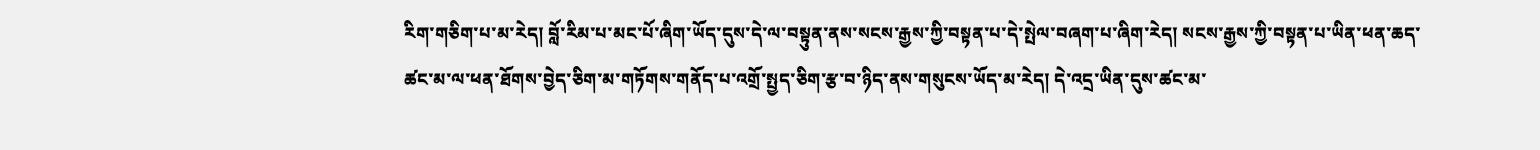རིག་གཅིག་པ་མ་རེད། བློ་རིམ་པ་མང་པོ་ཞིག་ཡོད་དུས་དེ་ལ་བསྟུན་ནས་སངས་རྒྱས་ཀྱི་བསྟན་པ་དེ་སྤེལ་བཞག་པ་ཞིག་རེད། སངས་རྒྱས་ཀྱི་བསྟན་པ་ཡིན་ཕན་ཆད་ཚང་མ་ལ་ཕན་ཐོགས་བྱེད་ཅིག་མ་གཏོགས་གནོད་པ་འགྲོ་སྤྱད་ཅིག་རྩ་བ་ཉིད་ནས་གསུངས་ཡོད་མ་རེད། དེ་འདྲ་ཡིན་དུས་ཚང་མ་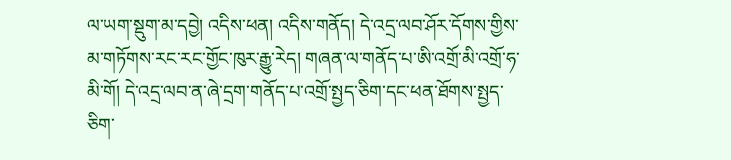ལ་ཡག་སྡུག་མ་དབྱེ། འདིས་ཕན། འདིས་གནོད། དེ་འདྲ་ལབ་ཤོར་དོགས་གྱིས་མ་གཏོགས་རང་རང་གྱོང་ཁུར་རྒྱུ་རེད། གཞན་ལ་གནོད་པ་ཨི་འགྲོ་མི་འགྲོ་ཧ་མི་གོ། དེ་འདྲ་ལབ་ན་ཞེ་དྲག་གནོད་པ་འགྲོ་སྤྱད་ཅིག་དང་ཕན་ཐོགས་སྤྱད་ཅིག་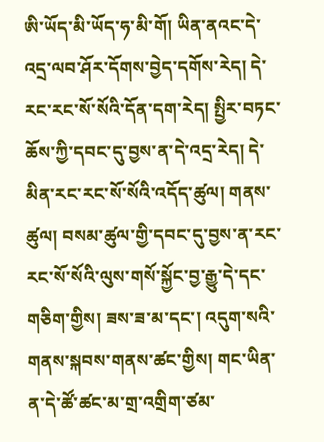ཨི་ཡོད་མི་ཡོད་ཧ་མི་གོ། ཡིན་ནའང་དེ་འདྲ་ལབ་ཤོར་དོགས་བྱེད་དགོས་རེད། དེ་རང་རང་སོ་སོའི་དོན་དག་རེད། སྤྱིར་བཏང་ཆོས་ཀྱི་དབང་དུ་བྱས་ན་དེ་འདྲ་རེད། དེ་མིན་རང་རང་སོ་སོའི་འདོད་ཚུལ། གནས་ཚུལ། བསམ་ཚུལ་གྱི་དབང་དུ་བྱས་ན་རང་རང་སོ་སོའི་ལུས་གསོ་སྐྱོང་བྱ་རྒྱུ་དེ་དང་གཅིག་གྱིས། ཟས་ཟ་མ་དང་། འདུག་སའི་གནས་སྐབས་གནས་ཚང་གྱིས། གང་ཡིན་ན་དེ་ཚོ་ཚང་མ་གྲ་འགྲིག་ཙམ་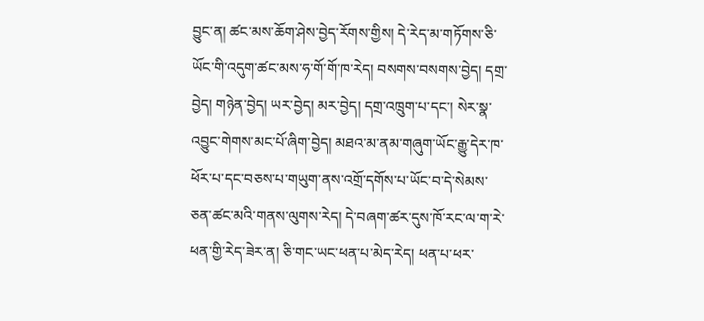བྱུང་ན། ཚང་མས་ཆོག་ཤེས་བྱེད་རོགས་གྱིས། དེ་རེད་མ་གཏོགས་ཅི་ཡོང་གི་འདུག་ཚང་མས་ཧ་གོ་གོ་ཁ་རེད། བསགས་བསགས་བྱེད། དགྲ་བྱེད། གཉེན་བྱེད། ཡར་བྱེད། མར་བྱེད། དགྲ་འཁྲུག་པ་དང་། སེར་སྣ་འབྱུང་གེགས་མང་པོ་ཞིག་བྱེད། མཐའ་མ་ནམ་གཞུག་ཡོང་རྒྱུ་དེར་ཁ་ཕོར་པ་དང་བཅས་པ་གཡུག་ནས་འགྲོ་དགོས་པ་ཡོང་བ་དེ་སེམས་ཅན་ཚང་མའི་གནས་ལུགས་རེད། དེ་བཞག་ཚར་དུས་ཁོ་རང་ལ་ག་རེ་ཕན་གྱི་རེད་ཟེར་ན། ཅི་གང་ཡང་ཕན་པ་མེད་རེད། ཕན་པ་ཕར་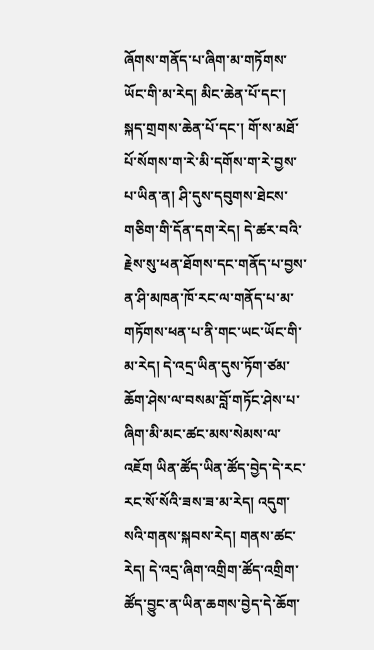ཞོགས་གནོད་པ་ཞིག་མ་གཏོགས་ཡོང་གི་མ་རེད། མིང་ཆེན་པོ་དང་། སྐད་གྲགས་ཆེན་པོ་དང་། གོ་ས་མཐོ་པོ་སོགས་ག་རེ་མི་དགོས་ག་རེ་བྱས་པ་ཡིན་ན། ཤི་དུས་དབུགས་ཐེངས་གཅིག་གི་དོན་དག་རེད། དེ་ཚར་བའི་རྗེས་སུ་ཕན་ཐོགས་དང་གནོད་པ་བྱས་ན་ཤི་མཁན་ཁོ་རང་ལ་གནོད་པ་མ་གཏོགས་ཕན་པ་ནི་གང་ཡང་ཡོང་གི་མ་རེད། དེ་འདྲ་ཡིན་དུས་ཏོག་ཙམ་ཆོག་ཤེས་ལ་བསམ་བློ་གཏོང་ཤེས་པ་ཞིག་མི་མང་ཚང་མས་སེམས་ལ་འཇོག ཡིན་ཚོད་ཡིན་ཚོད་བྱེད་དེ་རང་རང་སོ་སོའི་ཟས་ཟ་མ་རེད། འདུག་སའི་གནས་སྐབས་རེད། གནས་ཚང་རེད། དེ་འདྲ་ཞིག་འགྲིག་ཚོད་འགྲིག་ཚོད་བྱུང་ན་ཡིན་ཆགས་བྱེད་དེ་ཆོག་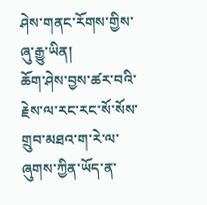ཤེས་གནང་རོགས་གྱིས་ཞུ་རྒྱུ་ཡིན།
ཆོག་ཤེས་བྱས་ཚར་བའི་རྗེས་ལ་རང་རང་སོ་སོས་གྲུབ་མཐའ་ག་རེ་ལ་ཞུགས་ཀྱིན་ཡོད་ན་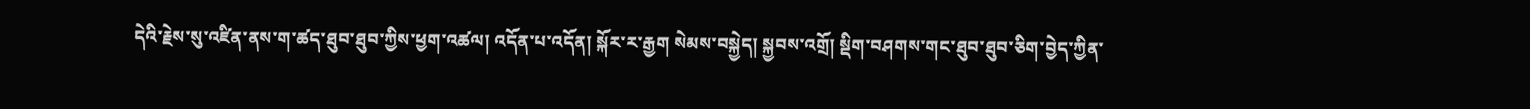དེའི་རྗེས་སུ་འཛིན་ནས་ག་ཚད་ཐུབ་ཐུབ་ཀྱིས་ཕྱག་འཚལ། འདོན་པ་འདོན། སྐོར་ར་རྒྱག སེམས་བསྐྱེད། སྐྱབས་འགྲོ། སྡིག་བཤགས་གང་ཐུབ་ཐུབ་ཅིག་བྱེད་ཀྱིན་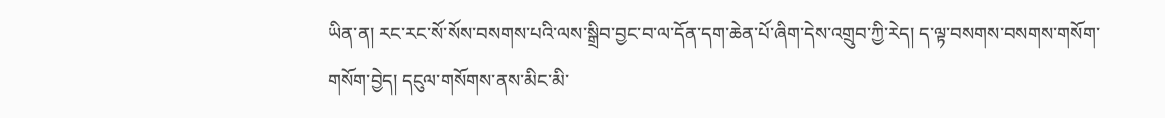ཡིན་ན། རང་རང་སོ་སོས་བསགས་པའི་ལས་སྒྲིབ་བྱང་བ་ལ་དོན་དག་ཆེན་པོ་ཞིག་དེས་འགྲུབ་ཀྱི་རེད། ད་ལྟ་བསགས་བསགས་གསོག་གསོག་བྱེད། དངུལ་གསོགས་ནས་མིང་མི་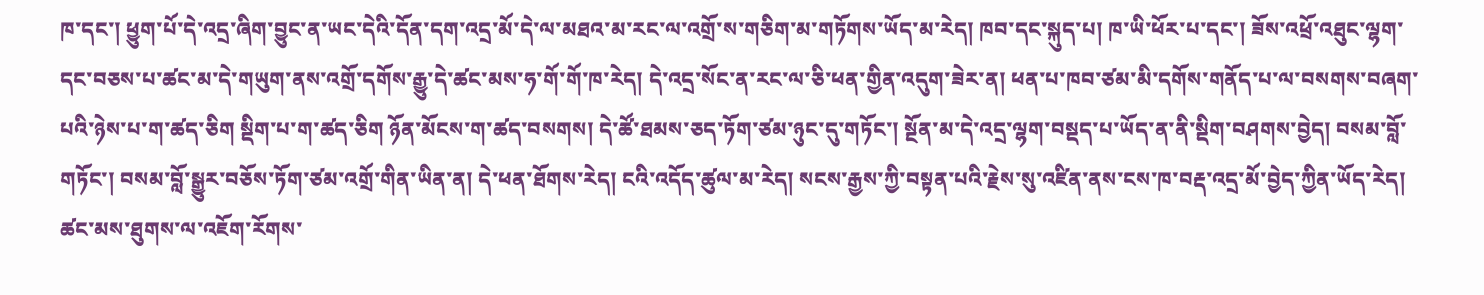ཁ་དང་། ཕྱུག་པོ་དེ་འདྲ་ཞིག་བྱུང་ན་ཡང་དེའི་དོན་དག་འདྲ་མོ་དེ་ལ་མཐའ་མ་རང་ལ་འགྲོ་ས་གཅིག་མ་གཏོགས་ཡོད་མ་རེད། ཁབ་དང་སྐུད་པ། ཁ་ཡི་ཕོར་པ་དང་། ཟོས་འཕྲོ་འཐུང་ལྷག་དང་བཅས་པ་ཚང་མ་དེ་གཡུག་ནས་འགྲོ་དགོས་རྒྱུ་དེ་ཚང་མས་ཧ་གོ་གོ་ཁ་རེད། དེ་འདྲ་སོང་ན་རང་ལ་ཅི་ཕན་གྱིན་འདུག་ཟེར་ན། ཕན་པ་ཁབ་ཙམ་མི་དགོས་གནོད་པ་ལ་བསགས་བཞག་པའི་ཉེས་པ་ག་ཚད་ཅིག སྡིག་པ་ག་ཚད་ཅིག ཉོན་མོངས་ག་ཚད་བསགས། དེ་ཚོ་ཐམས་ཅད་ཏོག་ཙམ་ཉུང་དུ་གཏོང་། སྔོན་མ་དེ་འདྲ་ལྷག་བསྡད་པ་ཡོད་ན་ནི་སྡིག་བཤགས་བྱེད། བསམ་བློ་གཏོང་། བསམ་བློ་སྒྱུར་བཅོས་ཏོག་ཙམ་འགྲོ་གིན་ཡིན་ན། དེ་ཕན་ཐོགས་རེད། ངའི་འདོད་ཚུལ་མ་རེད། སངས་རྒྱས་ཀྱི་བསྟན་པའི་རྗེས་སུ་འཛིན་ནས་ངས་ཁ་བརྡ་འདྲ་མོ་བྱེད་ཀྱིན་ཡོད་རེད། ཚང་མས་ཐུགས་ལ་འཇོག་རོགས་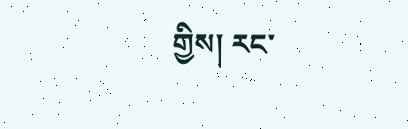གྱིས། རང་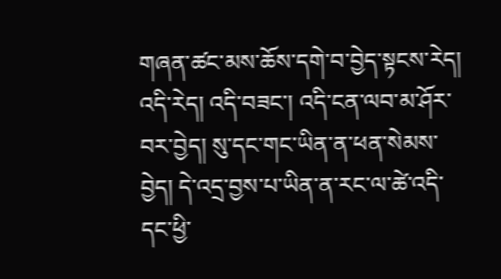གཞན་ཚང་མས་ཆོས་དགེ་བ་བྱེད་སྟངས་རེད། འདི་རེད། འདི་བཟང་། འདི་ངན་ལབ་མ་ཤོར་བར་བྱེད། སུ་དང་གང་ཡིན་ན་ཕན་སེམས་བྱེད། དེ་འདྲ་བྱས་པ་ཡིན་ན་རང་ལ་ཚེ་འདི་དང་ཕྱི་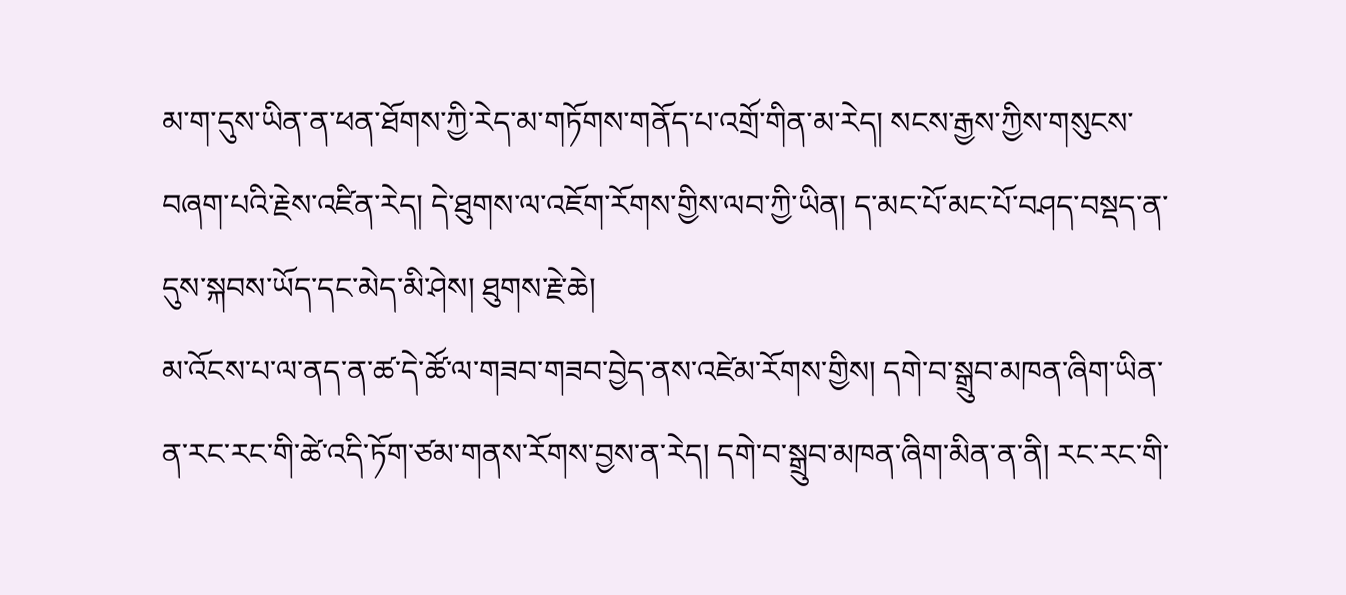མ་ག་དུས་ཡིན་ན་ཕན་ཐོགས་ཀྱི་རེད་མ་གཏོགས་གནོད་པ་འགྲོ་གིན་མ་རེད། སངས་རྒྱས་ཀྱིས་གསུངས་བཞག་པའི་རྗེས་འཛིན་རེད། དེ་ཐུགས་ལ་འཇོག་རོགས་གྱིས་ལབ་ཀྱི་ཡིན། ད་མང་པོ་མང་པོ་བཤད་བསྡད་ན་དུས་སྐབས་ཡོད་དང་མེད་མི་ཤེས། ཐུགས་རྗེ་ཆེ།
མ་འོངས་པ་ལ་ནད་ན་ཚ་དེ་ཚོ་ལ་གཟབ་གཟབ་བྱེད་ནས་འཛེམ་རོགས་གྱིས། དགེ་བ་སྒྲུབ་མཁན་ཞིག་ཡིན་ན་རང་རང་གི་ཚེ་འདི་ཏོག་ཙམ་གནས་རོགས་བྱས་ན་རེད། དགེ་བ་སྒྲུབ་མཁན་ཞིག་མིན་ན་ནི། རང་རང་གི་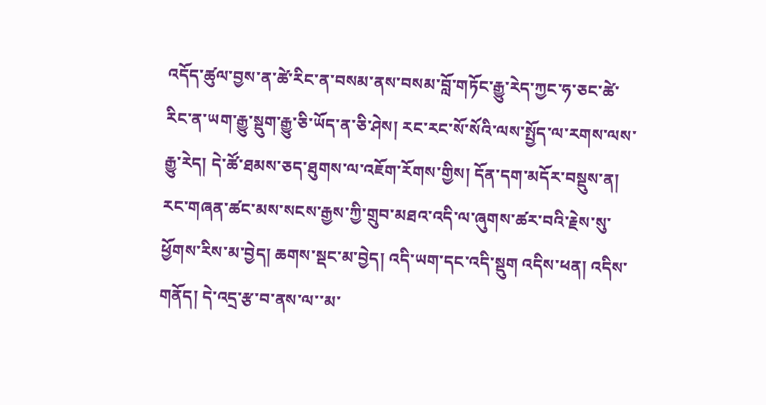འདོད་ཚུལ་བྱས་ན་ཚེ་རིང་ན་བསམ་ནས་བསམ་བློ་གཏོང་རྒྱུ་རེད་ཀྱང་ཧ་ཅང་ཚེ་རིང་ན་ཡག་རྒྱུ་སྡུག་རྒྱུ་ཅི་ཡོད་ན་ཅི་ཤེས། རང་རང་སོ་སོའི་ལས་སྤྱོད་ལ་རགས་ལས་རྒྱུ་རེད། དེ་ཚོ་ཐམས་ཅད་ཐུགས་ལ་འཇོག་རོགས་གྱིས། དོན་དག་མདོར་བསྡུས་ན། རང་གཞན་ཚང་མས་སངས་རྒྱས་ཀྱི་གྲུབ་མཐའ་འདི་ལ་ཞུགས་ཚར་བའི་རྗེས་སུ་ཕྱོགས་རིས་མ་བྱེད། ཆགས་སྡང་མ་བྱེད། འདི་ཡག་དང་འདི་སྡུག འདིས་ཕན། འདིས་གནོད། དེ་འདྲ་རྩ་བ་ནས་ལ་་མ་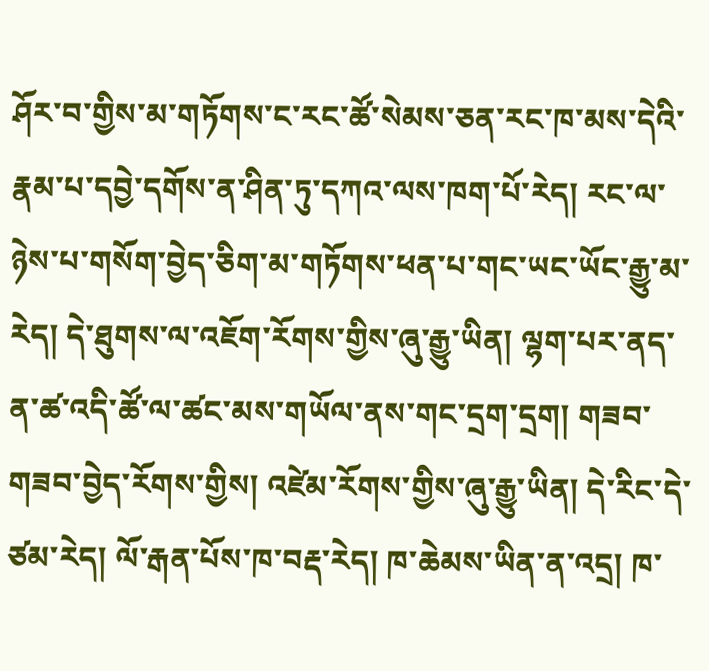ཤོར་བ་གྱིས་མ་གཏོགས་ང་རང་ཚོ་སེམས་ཅན་རང་ཁ་མས་དེའི་རྣམ་པ་དབྱེ་དགོས་ན་ཤིན་ཏུ་དཀའ་ལས་ཁག་པོ་རེད། རང་ལ་ཉེས་པ་གསོག་བྱེད་ཅིག་མ་གཏོགས་ཕན་པ་གང་ཡང་ཡོང་རྒྱུ་མ་རེད། དེ་ཐུགས་ལ་འཇོག་རོགས་གྱིས་ཞུ་རྒྱུ་ཡིན། ལྷག་པར་ནད་ན་ཚ་འདི་ཚོ་ལ་ཚང་མས་གཡོལ་ནས་གང་དྲག་དྲག། གཟབ་གཟབ་བྱེད་རོགས་གྱིས། འཛེམ་རོགས་གྱིས་ཞུ་རྒྱུ་ཡིན། དེ་རིང་དེ་ཙམ་རེད། ལོ་རྒན་པོས་ཁ་བརྡ་རེད། ཁ་ཆེམས་ཡིན་ན་འདྲ། ཁ་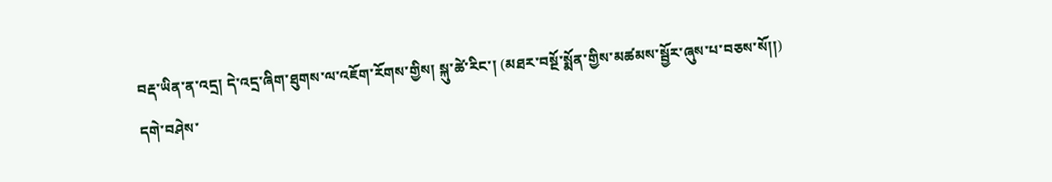བརྡ་ཡིན་ན་འདྲ། དེ་འདྲ་ཞིག་ཐུགས་ལ་འཇོག་རོགས་གྱིས། སྐུ་ཚེ་རིང་། (མཐར་བསྔོ་སྨོན་གྱིས་མཚམས་སྦྱོར་ཞུས་པ་བཅས་སོ།།)
དགེ་བཤེས་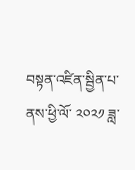བསྟན་འཛིན་སྦྱིན་པ་ནས་ཕྱི་ལོ་ ༢༠༢༡ ཟླ་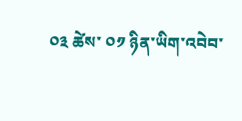༠༣ ཚེས་ ༠༡ ཉིན་ཡིག་འབེབ་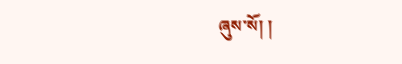ཞུས་སོ། །